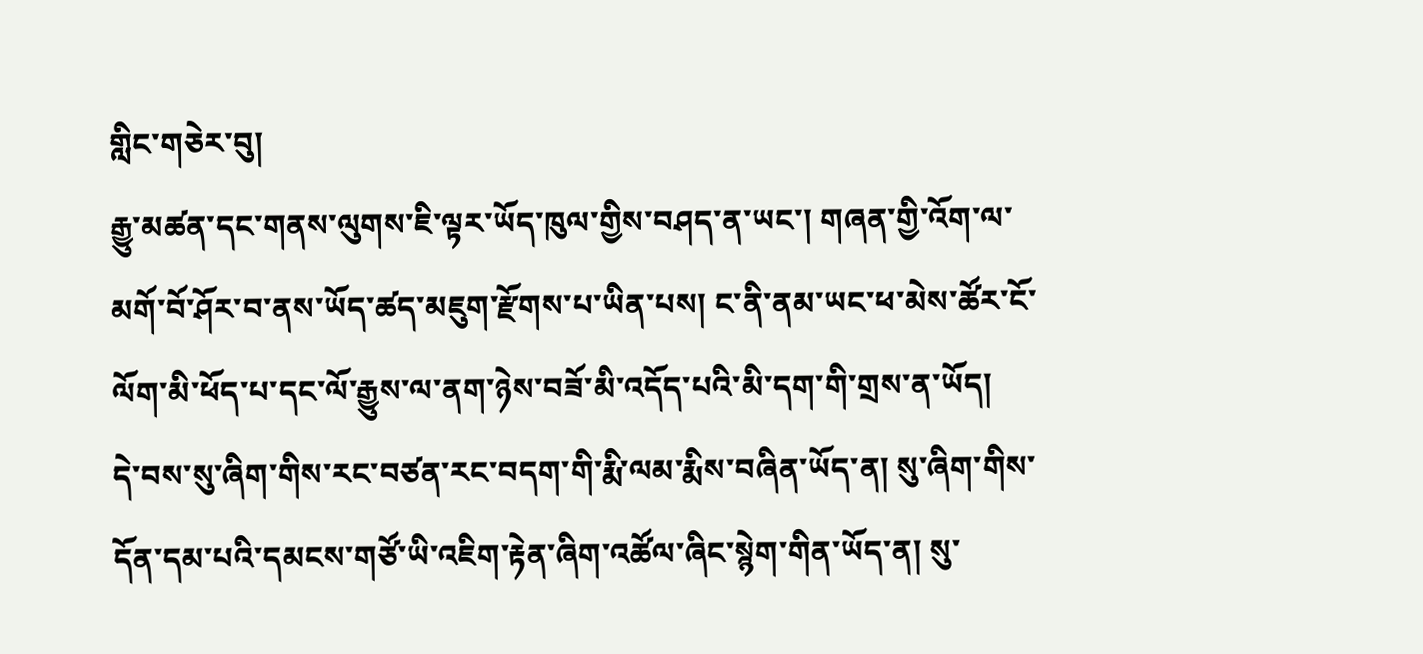གླིང་གཅེར་བུ།
རྒྱུ་མཚན་དང་གནས་ལུགས་ཇི་ལྟར་ཡོད་ཁུལ་གྱིས་བཤད་ན་ཡང་། གཞན་གྱི་འོག་ལ་མགོ་བོ་ཤོར་བ་ནས་ཡོད་ཚད་མཇུག་རྫོགས་པ་ཡིན་པས། ང་ནི་ནམ་ཡང་ཕ་མེས་ཚོར་ངོ་ལོག་མི་ཕོད་པ་དང་ལོ་རྒྱུས་ལ་ནག་ཉེས་བཟོ་མི་འདོད་པའི་མི་དག་གི་གྲས་ན་ཡོད།
དེ་བས་སུ་ཞིག་གིས་རང་བཙན་རང་བདག་གི་རྨི་ལམ་རྨིས་བཞིན་ཡོད་ན། སུ་ཞིག་གིས་དོན་དམ་པའི་དམངས་གཙོ་ཡི་འཇིག་རྟེན་ཞིག་འཚོལ་ཞིང་སྙེག་གིན་ཡོད་ན། སུ་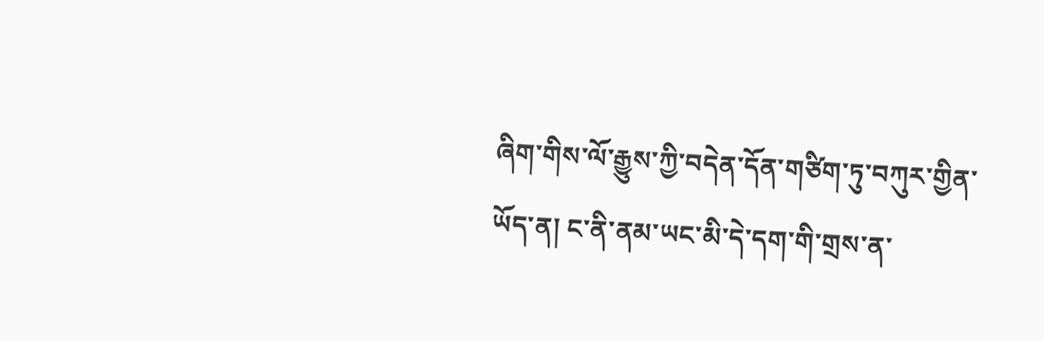ཞིག་གིས་ལོ་རྒྱུས་ཀྱི་བདེན་དོན་གཙིག་ཏུ་བཀུར་གྱིན་ཡོད་ན། ང་ནི་ནམ་ཡང་མི་དེ་དག་གི་གྲས་ན་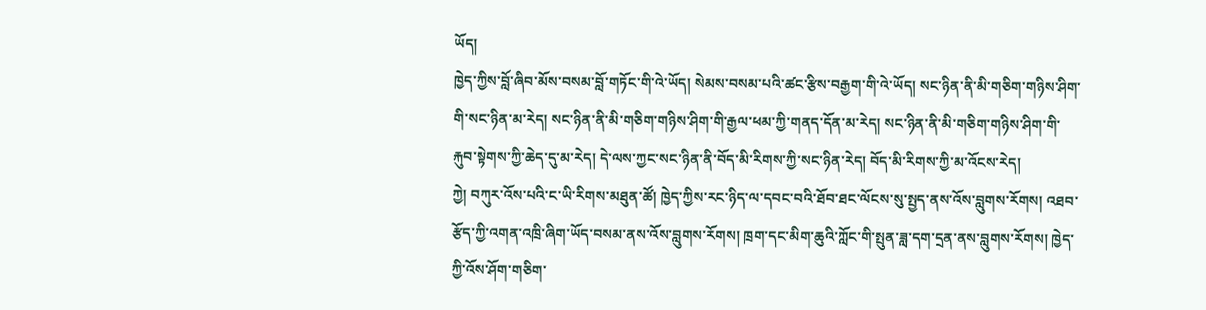ཡོད།
ཁྱེད་ཀྱིས་བློ་ཞིབ་མོས་བསམ་བློ་གཏོང་གི་འེ་ཡོད། སེམས་བསམ་པའི་ཚང་རྩིས་བརྒྱག་གི་འེ་ཡོད། སང་ཉིན་ནི་མི་གཅིག་གཉིས་ཤིག་གི་སང་ཉིན་མ་རེད། སང་ཉིན་ནི་མི་གཅིག་གཉིས་ཤིག་གི་རྒྱལ་ཕམ་ཀྱི་གནད་དོན་མ་རེད། སང་ཉིན་ནི་མི་གཅིག་གཉིས་ཤིག་གི་རྐུབ་སྟེགས་ཀྱི་ཆེད་དུ་མ་རེད། དེ་ལས་ཀྱང་སང་ཉིན་ནི་བོད་མི་རིགས་ཀྱི་སང་ཉིན་རེད། བོད་མི་རིགས་ཀྱི་མ་འོངས་རེད།
ཀྱེ། བཀུར་འོས་པའི་ང་ཡི་རིགས་མཐུན་ཚོ། ཁྱེད་ཀྱིས་རང་ཉིད་ལ་དབང་བའི་ཐོབ་ཐང་ལོངས་སུ་སྤྱད་ནས་འོས་བླུགས་རོགས། འཐབ་རྩོད་ཀྱི་འགན་འཁྲི་ཞིག་ཡོད་བསམ་ནས་འོས་བླུགས་རོགས། ཁྲག་དང་མིག་ཆུའི་ཀློང་གི་སྤུན་ཟླ་དག་དྲན་ནས་བླུགས་རོགས། ཁྱེད་ཀྱི་འོས་ཤོག་གཅིག་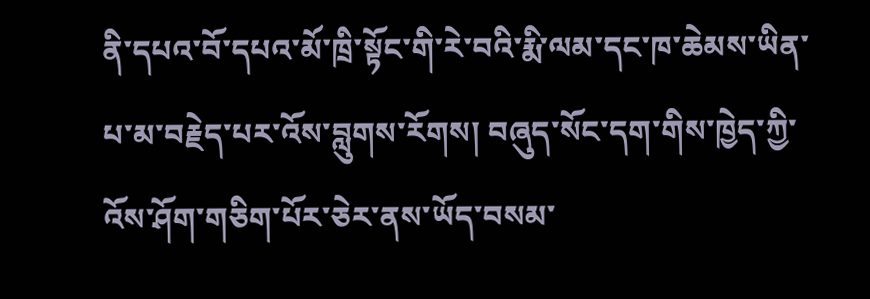ནི་དཔའ་བོ་དཔའ་མོ་ཁྲི་སྟོང་གི་རེ་བའི་རྨི་ལམ་དང་ཁ་ཆེམས་ཡིན་པ་མ་བརྗེད་པར་འོས་བླུགས་རོགས། བཞུད་སོང་དག་གིས་ཁྱེད་ཀྱི་འོས་ཤོག་གཅིག་པོར་ཅེར་ནས་ཡོད་བསམ་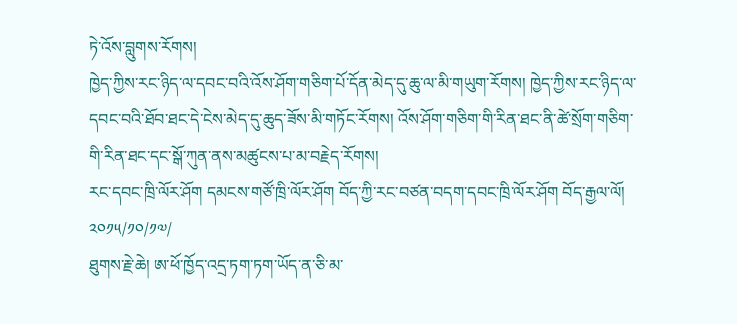ཏེ་འོས་བླུགས་རོགས།
ཁྱེད་ཀྱིས་རང་ཉིད་ལ་དབང་བའི་འོས་ཤོག་གཅིག་པོ་དོན་མེད་དུ་ཆུ་ལ་མི་གཡུག་རོགས། ཁྱེད་ཀྱིས་རང་ཉིད་ལ་དབང་བའི་ཐོབ་ཐང་དེ་ངེས་མེད་དུ་ཆུད་ཟོས་མི་གཏོང་རོགས། འོས་ཤོག་གཅིག་གི་རིན་ཐང་ནི་ཚེ་སྲོག་གཅིག་གི་རིན་ཐང་དང་སྒོ་ཀུན་ནས་མཚུངས་པ་མ་བརྗེད་རོགས།
རང་དབང་ཁྲི་ལོར་ཤོག དམངས་གཙོ་ཁྲི་ལོར་ཤོག བོད་ཀྱི་རང་བཙན་བདག་དབང་ཁྲི་ལོར་ཤོག བོད་རྒྱལ་ལོ།
༢༠༡༥/༡༠/༡༧/
ཐུགས་རྗེ་ཆེ། ཨ་ཕོ་ཁྱོད་འདྲ་ཏག་ཏག་ཡོད་ན་ཅི་མ་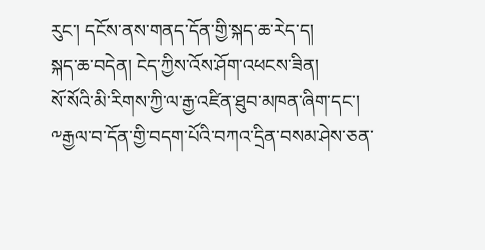རུང་། དངོས་ནས་གནད་དོན་གྱི་སྐད་ཆ་རེད་ད།
སྐད་ཆ་བདེན། ངེད་ཀྱིས་འོས་ཤོག་འཕངས་ཟིན།
སོ་སོའི་མི་རིགས་ཀྱི་ལ་རྒྱ་འཛིན་ཐུབ་མཁན་ཞིག་དང་། ༸རྒྱལ་བ་དོན་གྱི་བདག་པོའི་བཀའ་དྲིན་བསམ་ཤེས་ཅན་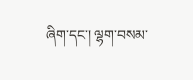ཞིག་དང་། ལྷག་བསམ་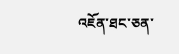འཇོན་ཐང་ཅན་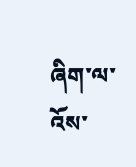ཞིག་ལ་འོས་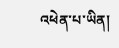འཕེན་པ་ཡིན།